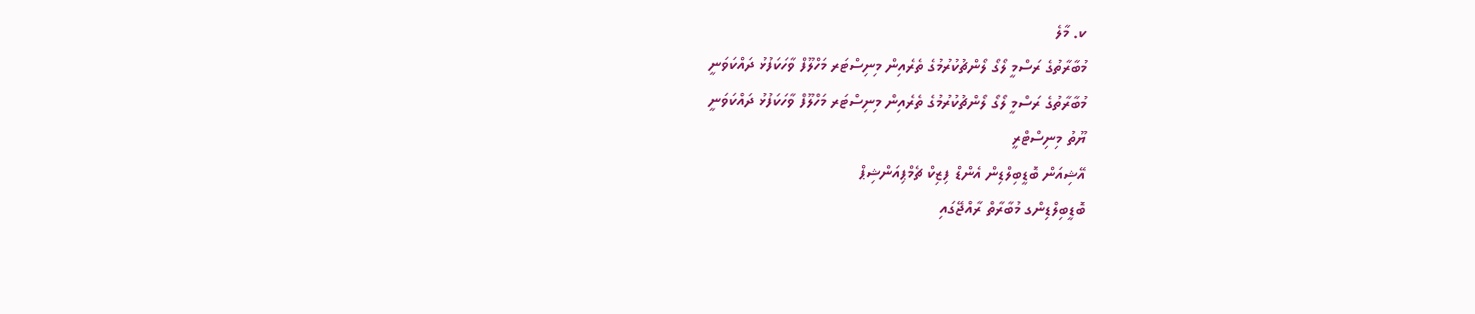ކ. މާލެ
މުބާރާތުގެ ރަސްމީ ލޯގޯ ލޯންޗުކުރުމުގެ ތެރެއިން މިނިސްޓަރ މަހްލޫފް ވާހަކަފުޅު ދައްކަވަނީ
މުބާރާތުގެ ރަސްމީ ލޯގޯ ލޯންޗުކުރުމުގެ ތެރެއިން މިނިސްޓަރ މަހްލޫފް ވާހަކަފުޅު ދައްކަވަނީ
ޔޫތު މިނިސްޓްރީ
އޭޝިއަން ބޮޑީބިލްޑިން އެންޑް ފިޒިކް ޗެމްޕިއަންޝިޕް
ބޮޑީބިލްޑިންގ މުބާރާތް ރާއްޖޭގައި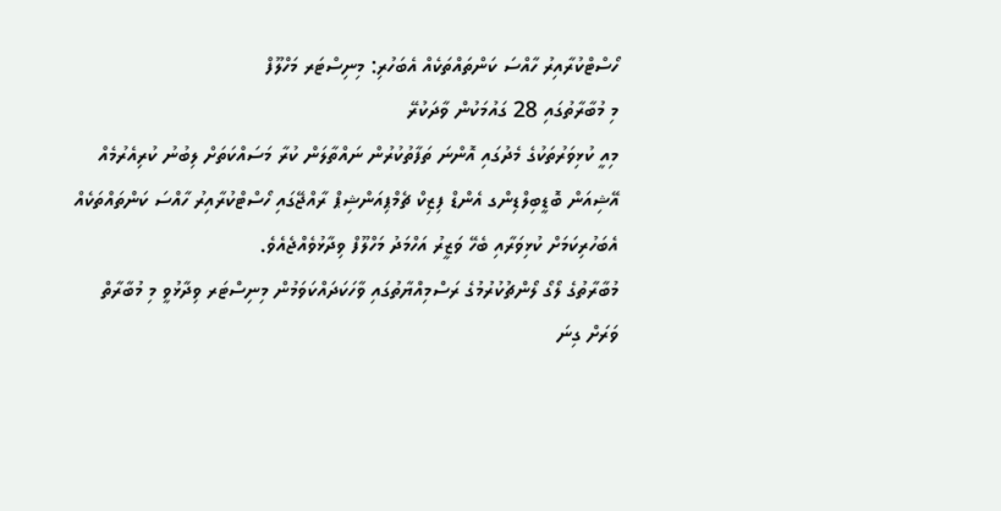ހޯސްޓްކުރާއިރު ހާއްސަ ކަންތައްތަކެއް އެބަހުރި: މިނިސްޓަރ މަހްލޫފް
މި މުބާރާތުގައި 28 ގައުމަކުން ވާދަކުރޭ
މިއީ ކުޅިވަރުތަކުގެ މެދުގައި އޮންނަ ތަފާތުކުރުން ނައްތާލަން ކުރާ މަސައްކަތަށް ލިބުނު ކުރިއެރުމެއް
އޭޝިއަން ބޮޑީބިލްޑިންގ އެންޑް ފިޒިކް ޗެމްޕިއަންޝިޕް ރާއްޖޭގައި ހޯސްޓްކުރާއިރު ހާއްސަ ކަންތައްތަކެއް އެބަހުރިކަމަށް ކުޅިވަރާއި ބެހޭ ވަޒީރު އަހްމަދު މަހްލޫފް ވިދާޅުވެއްޖެއެވެ.
މުބާރާތުގެ ލޯގޯ ލޯންޗުކުރުމުގެ ރަސްމިއްޔާތުގައި ވާހަކަދައްކަވަމުން މިނިސްޓަރ ވިދާޅުވީ މި މުބާރާތް ވަރަށް ގިނަ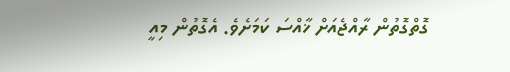ގޮތްގޮތުން ރާއްޖެއަށް ޚާއްސަ ކަމަށެވެ. އެގޮތުން މިއީ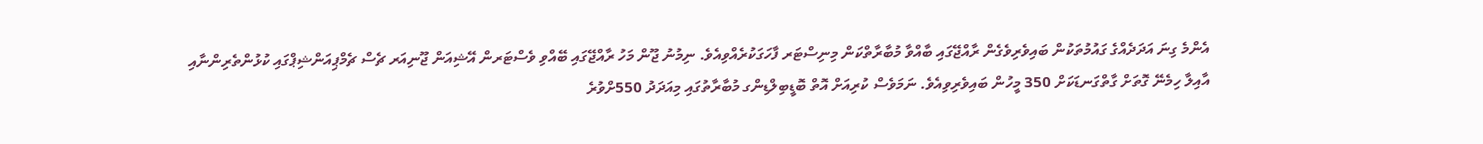އެންމެ ގިނަ އަދަދެއްގެ ގައުމުތަކުން ބައިވެރިވެގެން ރާއްޖޭގައި ބާއްވާ މުބާރާތްކަން މިނިސްޓަރ ފާހަގަކުރެއްވިއެވެ. ނިމުނު ޖޫން މަހު ރާއްޖޭގައި ބޭއްވި ވެސްޓަރން އޭޝިއަން ޖޫނިއަރ ޗެސް ޗެމްޕިއަންޝިޕްގައި ކުޅުންތެރިންނާއި އާއިލާ ހިމެނޭ ގޮތަށް ގާތްގަނޑަކަށް 350 މީހުން ބައިވެރިވިއެވެ. ނަމަވެސް ކުރިއަށް އޮތް ބޮޑީބިލްޑިންގ މުބާރާތުގައި މިއަދަދު 550ށްވުރެ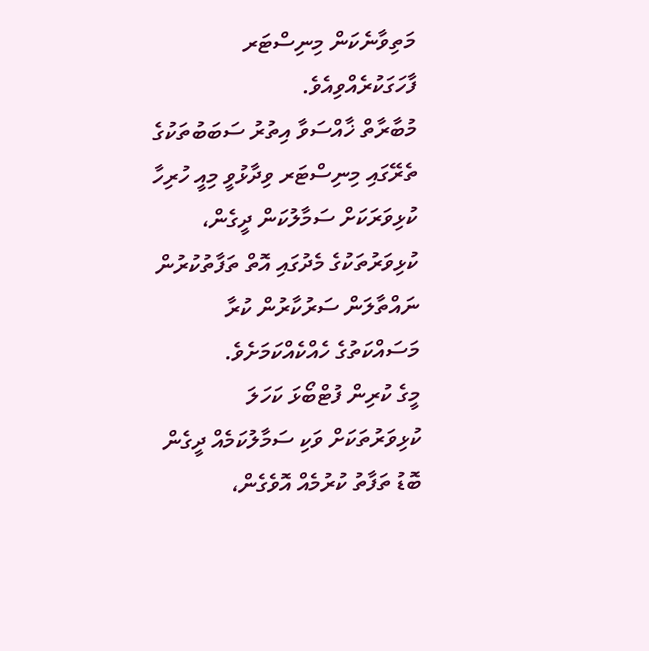މަތިވާނެކަން މިނިސްޓަރ ފާހަގަކުރެއްވިއެވެ.
މުބާރާތް ޚާއްސަވާ އިތުރު ސަބަބުތަކުގެ ތެރޭގައި މިނިސްޓަރ ވިދާޅުވީ މިއީ ހުރިހާ ކުޅިވަރަކަށް ސަމާލުކަން ދީގެން، ކުޅިވަރުތަކުގެ މެދުގައި އޮތް ތަފާތުކުރުން ނައްތާލަން ސަރުކާރުން ކުރާ މަސައްކަތުގެ ހެއްކެއްކަމަށެވެ.
މީގެ ކުރިން ފުޓްބޯޅަ ކަހަލަ ކުޅިވަރުތަކަށް ވަކި ސަމާލުކަމެއް ދީގެން ބޮޑު ތަފާތު ކުރުމެއް އޮވެގެން،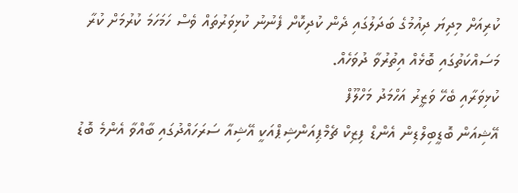ކުރިއަށް މިދިޔަ ދިއުމުގެ ބަދަލުގައި ދެން ކުދިކޮށް ފެނުނު ކުޅިވަރުތައް ވެސް ހަމަހަމަ ކުރުމަށް ކުރާ މަސައްކަތުގައި ބޮޅެއް އިތުރުވާ ދުވަހެއް.
ކުޅިވަރާއި ބެހޭ ވަޒީރު އަހްމަދު މަހްލޫފް
އޭޝިއަން ބޮޑީބިލްޑިން އެންޑް ފިޒިކް ޗެމްޕިއަންޝިޕްއަކީ އޭޝިއާ ސަރަހައްދުގައި ބާއްވާ އެންމެ ބޮޑު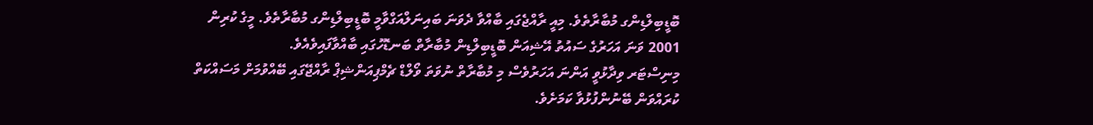ބޮޑީބިލްޑިންގ މުބާރާތެވެ. މިއީ ރާއްޖެގައި ބާއްވާ ދެވަނަ ބައިނަލްއަގްވާމީ ބޮޑީބިލްޑިންގ މުބާރާތެވެ. މީގެ ކުރިން 2001 ވަނަ އަހަރުގެ ސައުތު އޭޝިއަން ބޮޑީބިލްޑިން މުބާރާތް ބަނޑޮހުގައި ބާއްވާފައިވެއެވެ.
މިނިސްޓަރ ވިދާޅުވީ އަންނަ އަހަރުވެސް މި މުބާރާތް ނުވަތަ ވޯލްޑް ޗެމްޕިއަންޝިޕް ރާއްޖޭގައި ބޭއްވުމަށް މަސައްކަތް ކުރައްވަން ބޭނުންފުޅުވާ ކަމަށެވެ.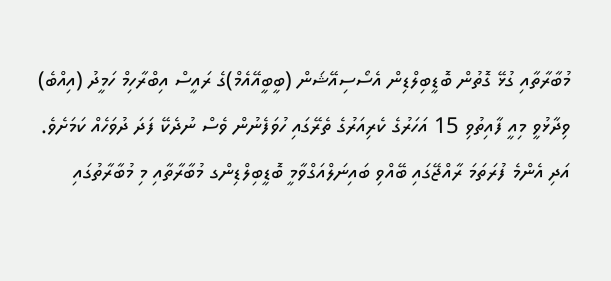މުބާރާތާއި ގުޅޭ ގޮތުން ބޮޑީބިލްޑިން އެސޯސިއޭޝަން (ބީބީއޭއެމް)ގެ ރައީސް އިބްރާހިމް ހަމީދު (އިއްބެ) ވިދާޅުވީ މިއީ ފާއިތުވި 15 އަހަރުގެ ކެރިއަރުގެ ތެރޭގައި ހުވަފެނުން ވެސް ނުދެކޭ ފަދަ ދުވަހެއް ކަމަށެވެ. އަދި އެންމެ ފުރަތަމަ ރާއްޖޭގައި ބޭއްވި ބައިނަލްއަގްވާމީ ބޮޑީބިލްޑިންގ މުބާރާތާއި މި މުބާރާތުގައި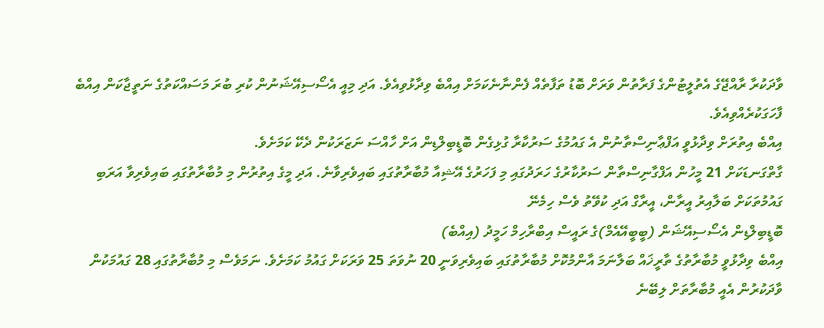ވާދަކުރާ ރާއްޖޭގެ އެތުލީޓުންގެ ފަރާތުން ވަރަށް ބޮޑު ތަފާތެއް ފެންނާނެކަމަށް އިއްބެ ވިދާޅުވިއެވެ. އަދި މިއީ އެސޯސިއޭޝަނުން ކުރި ބުރަ މަސައްކަތުގެ ނަތީޖާކަން އިއްބެ ފާހަގަކުރެއްވިއެވެ.
އިއްބެ އިތުރަށް ވިދާޅުވީ އަފްޢާނިސްތާނުން އެ ގައުމުގެ ސަރުކާރާ ގުޅިގެން ބޮޑީބިލްޑިން އަށް ހާއްސަ ނަޒަރަކުން ދެކޭ ކަމަށެވެ.
ގާތްގަނޑަކަށް 21 މީހުން އަފްގާނިސްތާން ސަރުކާރުގެ ހަރަދުގައި މި ފަހަރުގެ އޭޝިއާ މުބާރާތުގައި ބައިވެރިވާނެ. އަދި މީގެ އިތުރުން މި މުބާރާތުގައި ބައިވެރިވާ އަރަބި ގައުމުތަކަށް ބަލާއިރު އީރާން، އީރާގް އަދި ކުވޭތު ވެސް ހިމެނޭ
ބޮޑީބިލްޑިން އެސޯސިއޭޝަން (ބީބީއޭއެމް)ގެ ރައީސް އިބްރާހިމް ހަމީދު (އިއްބެ)
އިއްބެ ވިދާޅުވީ މުބާރާތުގެ ތާރީޚައް ބަލާނަމަ އާންމުކޮށް މުބާރާތުގައި ބައިވެރިވަނީ 20 ނުވަތަ 25 ވަރަކަށް ގައުމު ކަމަށެވެ. ނަމަވެސް މި މުބާރާތުގައި 28 ގައުމަކުން ވާދަކުރުން އެއީ މުބާރާތަށް ލިބޭނެ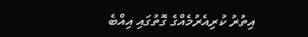އިތުރު ކުރިއެރުމެއްގެ ގޮތުގައި އިއްބެ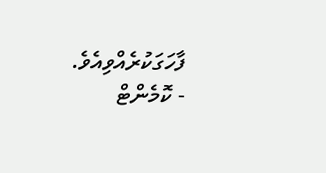ފާހަގަކުރެއްވިއެވެ.
- ކޮމެންޓް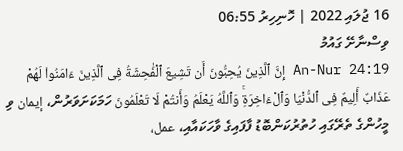16 ޖުލައި 2022 | ހޮނިހިރު 06:55
ވިސްނާށޭ ގައުމު
An-Nur 24:19 إِنَّ ٱلَّذِينَ يُحِبُّونَ أَن تَشِيعَ ٱلْفَٰحِشَةُ فِى ٱلَّذِينَ ءَامَنُوا۟ لَهُمْ عَذَابٌ أَلِيمٌ فِى ٱلدُّنْيَا وَٱلْءَاخِرَةِۚ وَٱللَّهُ يَعْلَمُ وَأَنتُمْ لَا تَعْلَمُونَ ހަމަކަށަވަރުން، إيمان ވި މީހުންގެ ތެރޭގައި ހުތުރުކަންބޮޑު ފާފައިގެ ވާހަކައާއި، عمل،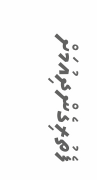ފެތުރިގެންދިއުމަށް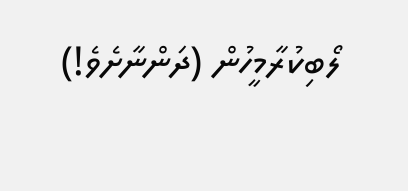ލޯބިކުރާމީހުން (ދަންނާށެވެ!)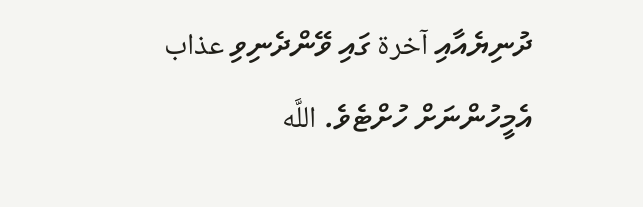ދުނިޔެއާއި آخرة ގައި ވޭންދެނިވި عذاب އެމީހުންނަށް ހުށްޓެވެ. اللَّه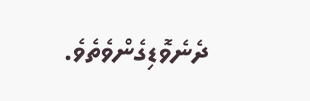ދެނެވޮޑިގެންވެތެވެ.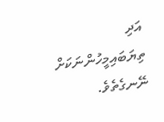އަދި ތިޔަބައިމީހުންނަކަށް ނޭނގެތެވެ.